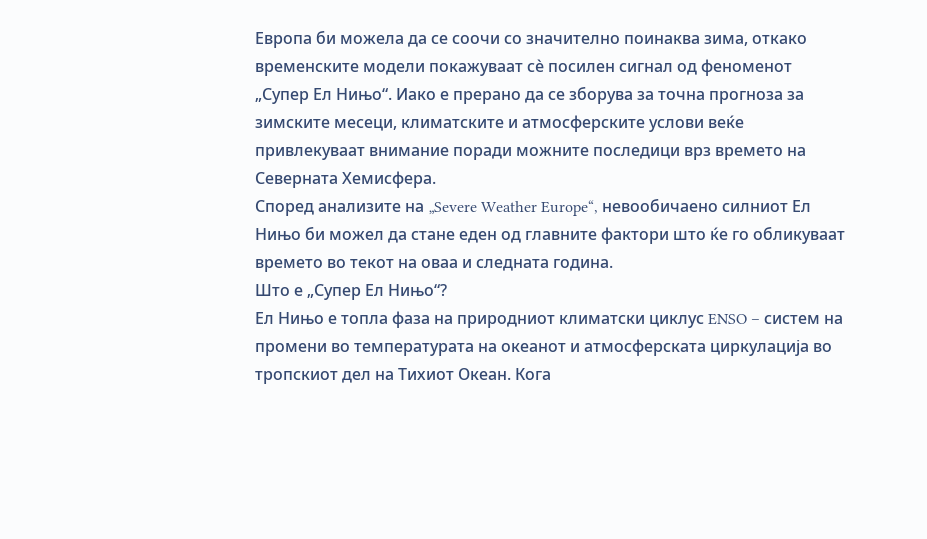Европа би можела да се соочи со значително поинаква зима, откако временските модели покажуваат сè посилен сигнал од феноменот „Супер Ел Нињо“. Иако е прерано да се зборува за точна прогноза за зимските месеци, климатските и атмосферските услови веќе привлекуваат внимание поради можните последици врз времето на Северната Хемисфера.
Според анализите на „Severe Weather Europe“, невообичаено силниот Ел Нињо би можел да стане еден од главните фактори што ќе го обликуваат времето во текот на оваа и следната година.
Што е „Супер Ел Нињо“?
Ел Нињо е топла фаза на природниот климатски циклус ENSO – систем на промени во температурата на океанот и атмосферската циркулација во тропскиот дел на Тихиот Океан. Кога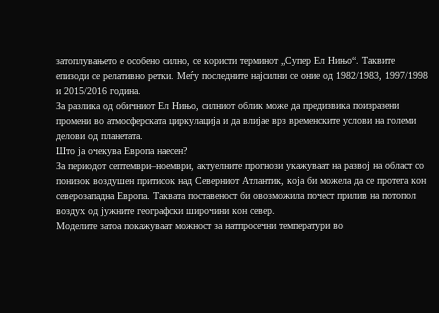затоплувањето е особено силно, се користи терминот „Супер Ел Нињо“. Таквите епизоди се релативно ретки. Меѓу последните најсилни се оние од 1982/1983, 1997/1998 и 2015/2016 година.
За разлика од обичниот Ел Нињо, силниот облик може да предизвика поизразени промени во атмосферската циркулација и да влијае врз временските услови на големи делови од планетата.
Што ја очекува Европа наесен?
За периодот септември–ноември, актуелните прогнози укажуваат на развој на област со понизок воздушен притисок над Северниот Атлантик, која би можела да се протега кон северозападна Европа. Таквата поставеност би овозможила почест прилив на потопол воздух од јужните географски широчини кон север.
Моделите затоа покажуваат можност за натпросечни температури во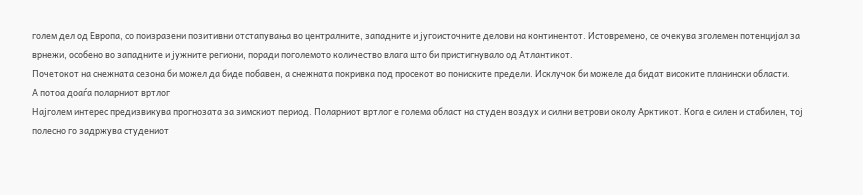голем дел од Европа, со поизразени позитивни отстапувања во централните, западните и југоисточните делови на континентот. Истовремено, се очекува зголемен потенцијал за врнежи, особено во западните и јужните региони, поради поголемото количество влага што би пристигнувало од Атлантикот.
Почетокот на снежната сезона би можел да биде побавен, а снежната покривка под просекот во пониските предели. Исклучок би можеле да бидат високите планински области.
А потоа доаѓа поларниот вртлог
Најголем интерес предизвикува прогнозата за зимскиот период. Поларниот вртлог е голема област на студен воздух и силни ветрови околу Арктикот. Кога е силен и стабилен, тој полесно го задржува студениот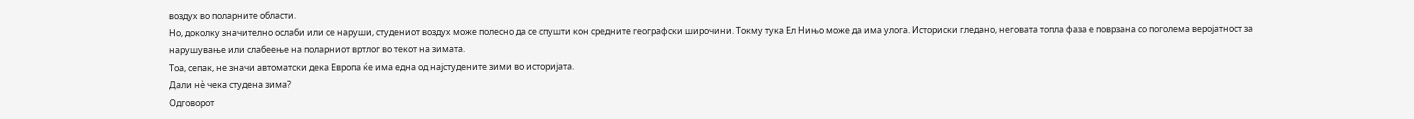воздух во поларните области.
Но, доколку значително ослаби или се наруши, студениот воздух може полесно да се спушти кон средните географски широчини. Токму тука Ел Нињо може да има улога. Историски гледано, неговата топла фаза е поврзана со поголема веројатност за нарушување или слабеење на поларниот вртлог во текот на зимата.
Тоа, сепак, не значи автоматски дека Европа ќе има една од најстудените зими во историјата.
Дали нè чека студена зима?
Одговорот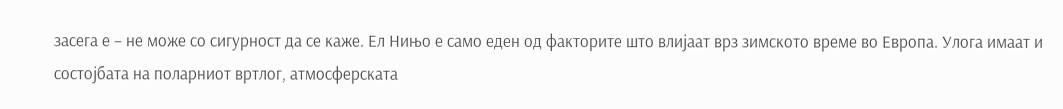засега е – не може со сигурност да се каже. Ел Нињо е само еден од факторите што влијаат врз зимското време во Европа. Улога имаат и состојбата на поларниот вртлог, атмосферската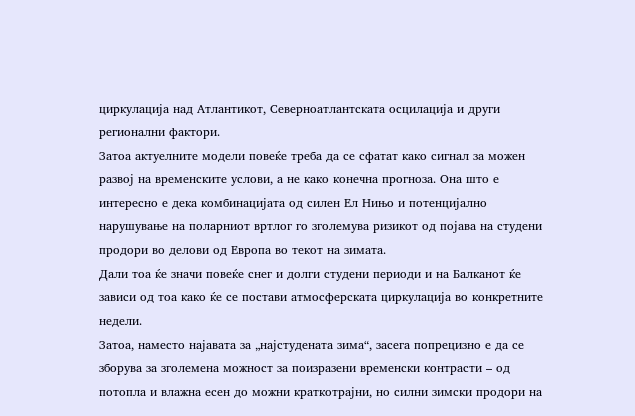циркулација над Атлантикот, Северноатлантската осцилација и други регионални фактори.
Затоа актуелните модели повеќе треба да се сфатат како сигнал за можен развој на временските услови, а не како конечна прогноза. Она што е интересно е дека комбинацијата од силен Ел Нињо и потенцијално нарушување на поларниот вртлог го зголемува ризикот од појава на студени продори во делови од Европа во текот на зимата.
Дали тоа ќе значи повеќе снег и долги студени периоди и на Балканот ќе зависи од тоа како ќе се постави атмосферската циркулација во конкретните недели.
Затоа, наместо најавата за „најстудената зима“, засега попрецизно е да се зборува за зголемена можност за поизразени временски контрасти – од потопла и влажна есен до можни краткотрајни, но силни зимски продори на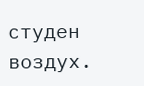студен воздух.